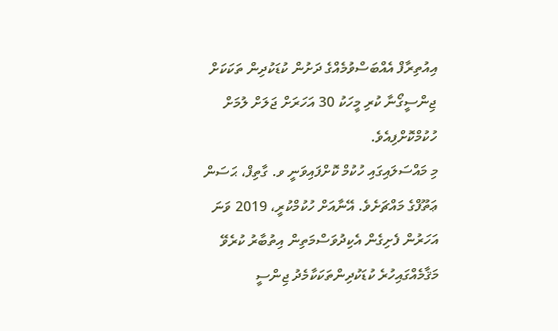އިއުތިރާފް އެއްބަސްވުމެއްގެ ދަށުން ކުޑަކުދިން ތަކަކަށް ޖިންސީގޯނާ ކުރި މީހަކު 30 އަހަރަށް ޖަލަށް ލުމަށް ހުކުމްކޮށްފިއެވެ.
މި މައްސަލައިގައި ހުކުމް ކޮށްފައިވަނީ ވ. ގާތިފް، ޙަސަން ޢަތޫފްގެ މައްޗަށެވެ. އޭނާއަށް ހުކުމްކުރީ، 2019 ވަނަ އަހަރުން ފެށިގެން އެކިދުވަސްމަތިން އިތުބާރު ކުރެވޭ މަޤާމެއްގައިހުރެ ކުޑަކުދިންތަކަކާމެދު ޖިންސީ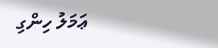ޢަމަލު ހިންގި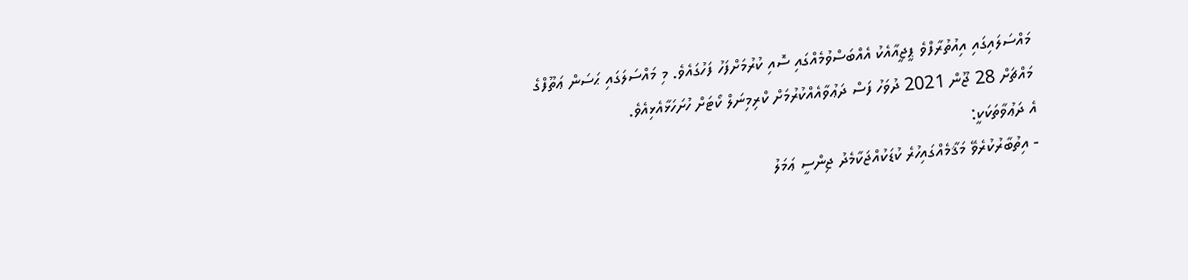މައްސަލައިގައި އިއުތުރާފްވެ ޕީޖީއާއެކު އެއްބަސްވުމެއްގައި ސޮއި ކުރުމަށްފަހު ފަހުގައެވެ. މި މައްސަލަގައި ޙަސަން ޢަތޫފްގެ މައްޗަށް 28 ޖޫން 2021 ދުވަހު ފަސް ދަޢުވާއެއްކުރުމަށް ކްރިމިނަލް ކޯޓަށް ހުށަހަޅާއެޅިއެވެ.
އެ ދަޢުވާތަކަކީ:
- އިތުބާރުކުރެވޭ މަޤާމެއްގައިހުރެ ކުޑަކުއްޖަކާމެދު ޖިންސީ ޢަމަލު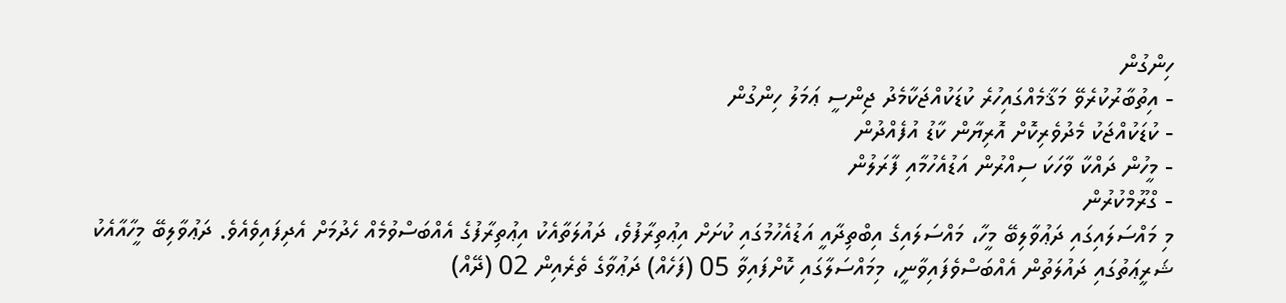ހިންގުން
- އިތުބާރުކުރެވޭ މަޤާމެއްގައިހުރެ ކުޑަކުއްޖަކާމެދު ޖިންސީ ޢަމަލު ހިންގުން
- ކުޑަކުއްޖަކު މެދުވެރިކޮށް އޮރިޔާން ކާޑު އުފެއްދުން
- މީހުން ދައްކާ ވާހަކަ ސިއްރުން އަޑުއެހުމާއި ފާރަލުން
- ގްރޫމްކުރުން
މި މައްސަލައިގައި ދަޢުވާލިބޭ މީހާ، މައްސަލައިގެ އިބްތިދާއީ އަޑުއެހުމުގައި ކުށަށް އިޢުތިރާފުވެ، ދައުލަތާއެކު އިޢުތިރާފުގެ އެއްބަސްވުމެއް ހެދުމަށް އެދިފައިވެއެވެ. ދަޢުވާލިބޭ މީހާއާއެކު ޝަރީޢަތުގައި ދައުލަތުން އެއްބަސްވެފައިވާނީ، މިމައްސަލާގައި ކޮށްފައިވާ 05 (ފަހެއް) ދަޢުވާގެ ތެރެއިން 02 (ދޭއް)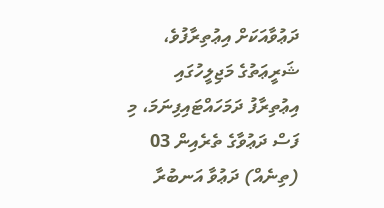ދަޢުވާއަކަށް އިޢުތިރާފުވެ، ޝަރީޢަތުގެ މަޖިލީހުގައި އިޢުތިރާފު ދަމަހައްޓައިފިނަމަ، މި ފަސް ދަޢުވާގެ ތެރެއިން 03 (ތިނެއް) ދަޢުވާ އަނބުރާ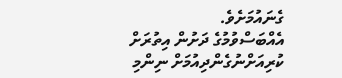ގެނައުމަށެވެ.
އެއްބަސްވުމުގެ ދަށުން އިތުރަށް ކުރިއަށްނުގެންދިއުމަށް ނިންމި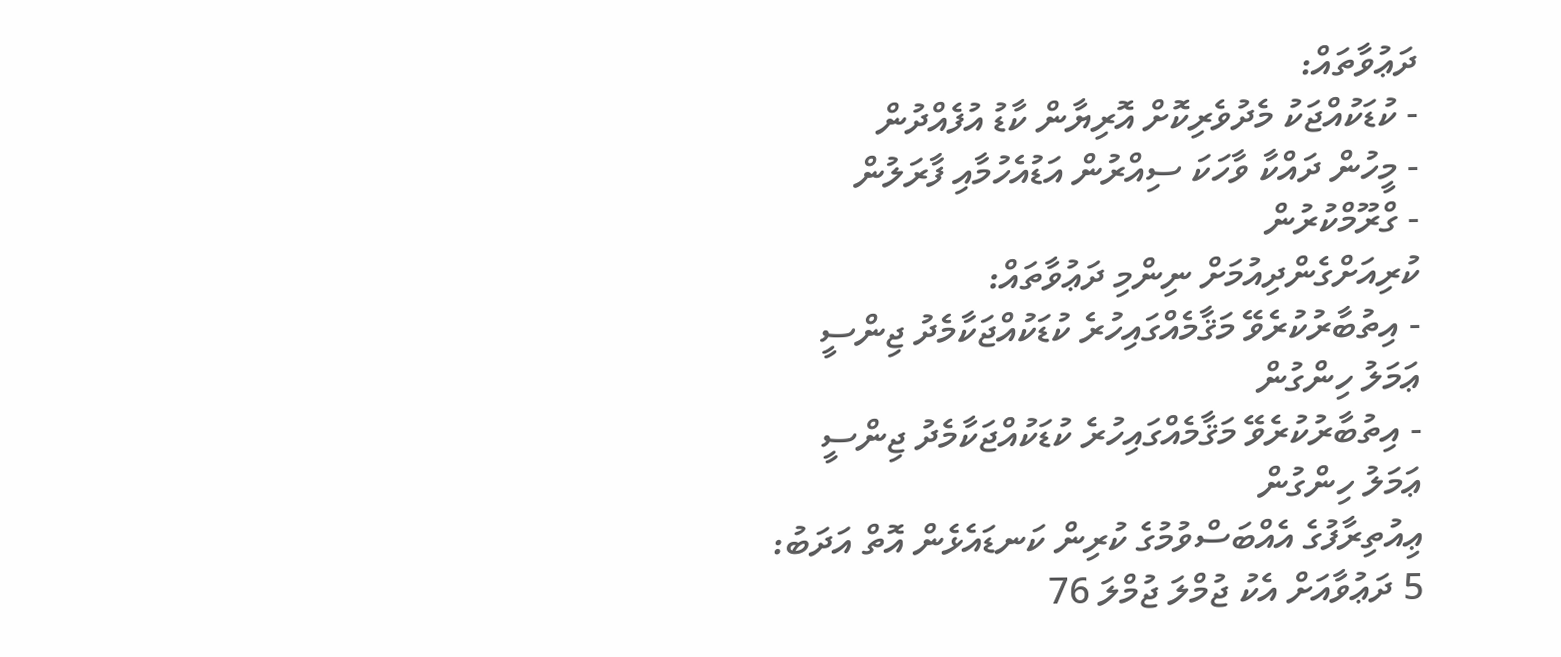ދަޢުވާތައް:
- ކުޑަކުއްޖަކު މެދުވެރިކޮށް އޮރިޔާން ކާޑު އުފެއްދުން
- މީހުން ދައްކާ ވާހަކަ ސިއްރުން އަޑުއެހުމާއި ފާރަލުން
- ގްރޫމްކުރުން
ކުރިއަށްގެންދިއުމަށް ނިންމި ދަޢުވާތައް:
- އިތުބާރުކުރެވޭ މަޤާމެއްގައިހުރެ ކުޑަކުއްޖަކާމެދު ޖިންސީ ޢަމަލު ހިންގުން
- އިތުބާރުކުރެވޭ މަޤާމެއްގައިހުރެ ކުޑަކުއްޖަކާމެދު ޖިންސީ ޢަމަލު ހިންގުން
ޢިއުތިރާފުގެ އެއްބަސްވުމުގެ ކުރިން ކަނޑައެޅެން އޮތް އަދަބު:
5 ދަޢުވާއަށް އެކު ޖުމްލަ ޖުމްލަ 76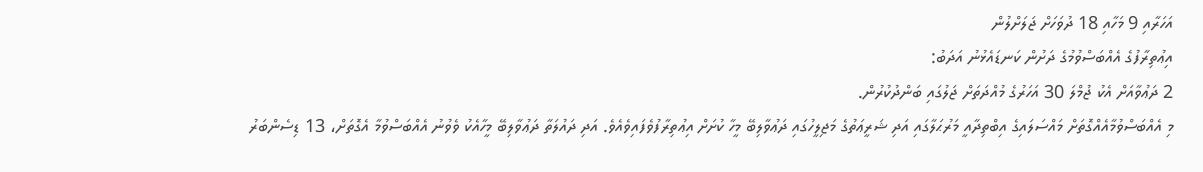އަހަރާއި 9 މަހާއި 18 ދުވަހަށް ޖަލަށްލުން
އިޢުތިރާފުގެ އެއްބަސްވުމުގެ ދަށުން ކަނޑައެޅުނު އަދަބު:
2 ދަޢުވާއަށް އެކު ޖުމްލަ 30 އަހަރުގެ މުއްދަތަށް ޖަލުގައި ބަންދުކުރުން.
މި އެއްބަސްވުމާއެއްގޮތަށް މައްސަލައިގެ އިބްތިދާއީ މަރުޙަލާގައި އަދި ޝަރީޢަތުގެ މަޖިލީހުގައި ދަޢުވާލިބޭ މީހާ ކުށަށް އިޢުތިރާފުވެފައިވެއެވެ. އަދި ދައުލަތާ ދަޢުވާލިބޭ މީހާއެކު ވެވުނު އެއްބަސްވުމާ އެގޮތަށް، 13 ޑިސެންބަރު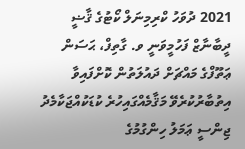2021 ދުވަހު ކްރިމިނަލް ކޯޓުގެ ޤާޟީ ދީބާނާޒް ފަހުމީވަނީ ވ. ގާތިފް، ޙަސަން ޢަތޫފްގެ މައްޗަށް ދައުލަތުން ކޮށްފައިވާ އިތުބާރުކުރެވޭ މަޤާމެއްގައިހުރެ ކުޑަކުއްޖަކާމެދު ޖިންސީ ޢަމަލު ހިންގުމުގެ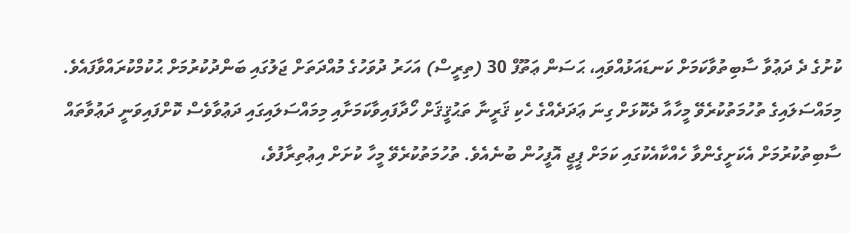ކުށުގެ ދެ ދަޢުވާ ސާބިތުވާކަމަށް ކަނޑައަޅުއްވައި، ޙަސަން ޢަތޫފް 30 (ތިރީސް) އަހަރު ދުވަހުގެ މުއްދަތަށް ޖަލުގައި ބަންދުކުރުމަށް ޙުކުމްކުރައްވާފައެވެ.
މިމައްސަލައިގެ ތުހުމަތުކުރެވޭ މީހާއާ ދެކޮޅަށް ގިނަ ޢަދަދެއްގެ ހެކި ޤަރީނާ ތަޙުޤީޤަށް ހޯދާފައިވާކަމަށާއި މިމައްސަލައިގައި ދަޢުވާވެސް ކޮށްފައިވަނީ ދަޢުވާތައް ސާބިތުކުރުމަށް އެކަށީގެންވާ ހެއްކާއެކުގައި ކަމަށް ޕީޖީ އޮފީހުން ބުނެއެވެ. ތުހުމަތުކުރެވޭ މީހާ ކުށަށް އިޢުތިރާފުވެ،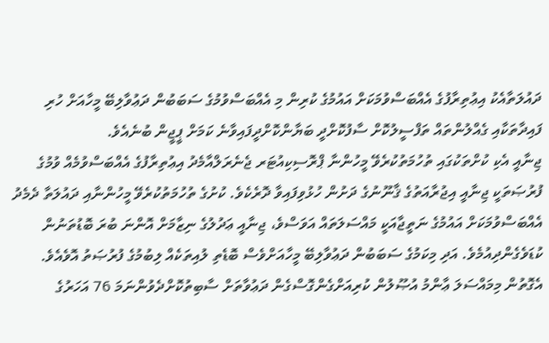ދައުލަތާއެކު އިޢުތިރާފުގެ އެއްބަސްވުމަކަށް އައުމުގެ ކުރިން މި އެއްބަސްވުމުގެ ސަބަބުން ދަޢުވާލިބޭ މީހާއަށް ހުރި ފައިދާތަކާއި ގެއްލުންތައް ތަފްސީލުކޮށް ސާފުކޮށްދީ ބަޔާންކޮށްދީފައިވާނެ ކަމަށް ޕީޖީން ބުނެއެވެ.
ޖިނާއީ އެކި ކުށްތަކުގައި ތުހުމަތުކުރެވޭ މީހުންނާ ޕްރޮސިކިއުޓަރ ޖެނެރަލްއާމެދު އިޢުތިރާފުގެ އެއްބަސްވުމެއް ވުމުގެ ފުރުޞަތަކީ ޖިނާއީ އިޖުރާއަތުގެ ޤާނޫނުގެ ދަށުން ހުޅުވިފައިވާ ދޮރެކެވެ. ކުށުގެ ތުހުމަތުކުރެވޭ މީހުންނާއި ދައުލަތާ ދެމެދު އެއްބަސްވުމަކަށް އައުމުގެ ނަތީޖާއަކީ މައްސަލަތައް އަވަސްވެ، ޖިނާއީ ޢަދުލުގެ ނިޒާމަށް އޮންނަ ބުރަ ބޮޑުތަނުން ކުޑަވެގެންދިއުމެވެ. އަދި މިކަމުގެ ސަބަބުން ދަޢުވާލިބޭ މީހާއަށްވެސް ބޮޑެތި ލުއިތަކެއް ލިބުމުގެ ފުރުޞަތު އޮވެއެވެ. އެގޮތުން މިމައްސަލަ ޢާންމު އުޞޫލުން ކުރިއަށްގެންގޮސްގެން ދަޢުވާތަށް ސާބިތުކޮށްދެވުންނަމަ 76 އަހަރުގެ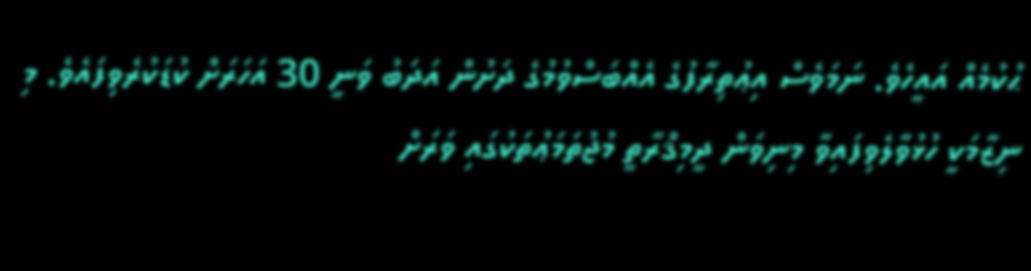ޙުކުމެއް އައީހެވެ. ނަމަވެސް އިޢުތިރާފުގެ އެއްބަސްވުމުގެ ދަށުން އަދަބު ވަނީ 30 އަހަރަށް ކުޑަކުރެވިފައެވެ. މި ނިޒާމަކީ ހުޅުވާލެވިފައިވާ މިނިވަން ދީމިޤްރާތީ މުޖުތަމަޢުތަކުގައި ވަރަށް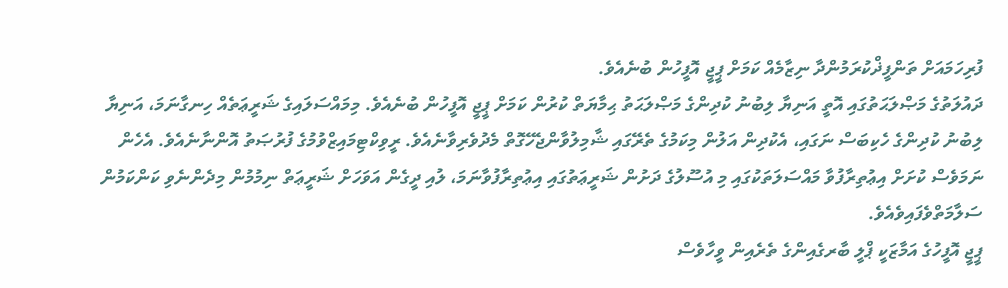ފުރިހަމައަށް ތަންފީޛްކުރަމުންދާ ނިޒާމެއް ކަމަށް ޕީޖީ އޮފީހުން ބުނެއެވެ.
ދައުލަތުގެ މަޞްލަޙަތުގައި އޮތީ އަނިޔާ ލިބުނު ކުދިންގެ މަޞްލަޙަތު ޙިމާޔަތް ކުރުން ކަމަށް ޕީޖީ އޮފީހުން ބުނެއެވެ. މިމައްސަލައިގެ ޝަރީޢަތެއް ހިނގާނަމަ، އަނިޔާ ލިބުނު ކުދިންގެ ހެކިބަސް ނަގައި، އެކުދިން އަލުން މިކަމުގެ ތެރޭގައި ޝާމިލުވާންޖެހޭގޮތް މެދުވެރިވާނެއެވެ. ރީވިކްޓިމައިޒްވުމުގެ ފުރުޞަތު އޮންނާނެއެވެ. އެހެން ނަމަވެސް ކުށަށް އިޢުތިރާފުވާ މައްސަލަތަކުގައި މި އުސޫލުގެ ދަށުން ޝަރީޢަތުގައި އިޢުތިރާފުވާނަމަ، ލުއި ދީގެން އަވަހަށް ޝަރީޢަތް ނިމުމުން މިދެންނެވި ކަންކަމުން ސަލާމަތްވެފައިވެއެވެ.
ޕީޖީ އޮފީހުގެ އަމާޒަކީ ޕްލީ ބާރގެއިންގެ ތެރެއިން ވީހާވެސް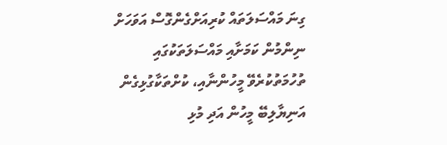ގިނަ މައްސަލަތައް ކުރިއަށްގެންގޮސް އަވަހަށް ނިންމުން ކަމަށާއި މައްސަލަތަކުގައި ތުހުމަތުކުރެވޭ މީހުންނާއި، ކުށްތަކާގުޅިގެން އަނިޔާލިބޭ މީހުން އަދި މުޅި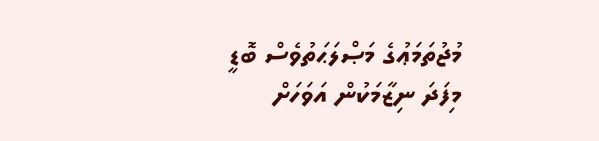މުޖުތަމަޢުގެ މަޞްލަޙަތުވެސް ބޮޑީ މިފަދަ ނިޒާމަކުން އަވަހަށް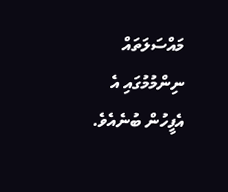މައްސަލަތައް ނިންމުމުގައި އެ އެފީހުން ބުނެއެވެ.